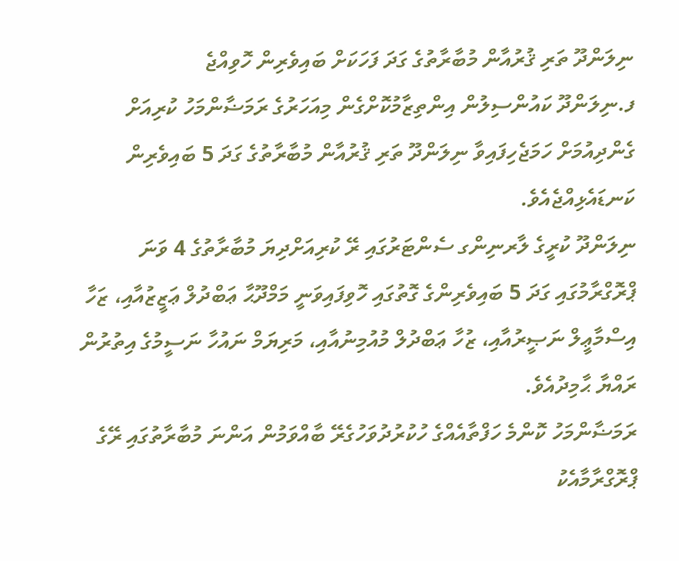ނިލަންދޫ ތަރި ޤުރުއާން މުބާރާތުގެ ގަދަ ފަހަކަށް ބައިވެރިން ހޮވިއްޖެ
ފ.ނިލަންދޫ ކައުންސިލުން އިންތިޒާމުކޮށްގެން މިއަހަރުގެ ރަމަޟާންމަހު ކުރިއަށް ގެންދިއުމަށް ހަމަޖެހިފައިވާ ނިލަންދޫ ތަރި ޤުރުއާން މުބާރާތުގެ ގަދަ 5 ބައިވެރިން ކަނޑައެޅިއްޖެއެވެ.
ނިލަންދޫ ކުރީގެ ލާރނިންގ ސެންޓަރުގައި ރޭ ކުރިއަށްދިޔަ މުބާރާތުގެ 4 ވަނަ ޕްރޮގްރާމުގައި ގަދަ 5 ބައިވެރިންގެ ގޮތުގައި ހޮވިފައިވަނީ މަމްދޫޙާ ޢަބްދުލް ޢަޒީޒުއާއި، ޒަހާ އިސްމާޢީލް ނަޞީރުއާއި، ޒުހާ ޢަބްދުލް މުއުމިނުއާއި، މަރިޔަމް ނައުހާ ނަސީމުގެ އިތުރުން ރައްޔާ ޙާމިދުއެވެ.
ރަމަޟާންމަހު ކޮންމެ ހަފްތާއެއްގެ ހުކުރުދުވަހުގެރޭ ބާއްވަމުން އަންނަ މުބާރާތުގައި ރޭގެ ޕްރޮގްރާމާއެކު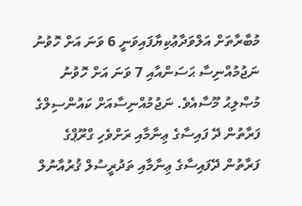މުބާރާތަށް އަލްވަދާޢުކިޔާފައިވަނީ 6 ވަނަ އަށް ހޮވުނު ނަޖުމުއްނިސާ ޙަސަންއާއި 7 ވަނަ އަށް ހޮވުނު މުޞްލިޙު މޫސާއެވެ. ނަޖުމުއްނިސާއަށް ކައުންސިލްގެ ފަރާތުން ދޭ ފައިސާގެ ޢިނާމާއި ރަށްވެހި ގްރޫޕްގެ ފަރާތުން ދޭފައިސާގެ ޢިނާމާއި ތަދުރީސުލް ޤުރުއާނުލް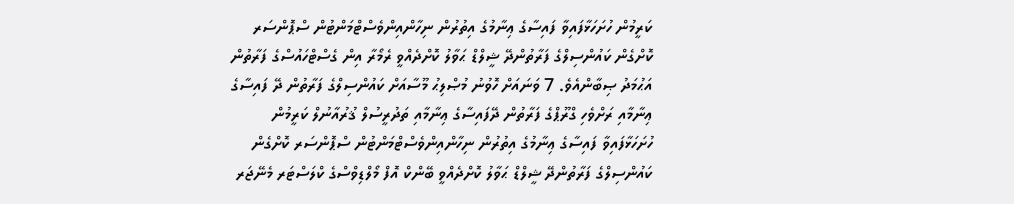ކަރީމުން ހުށަހަޅާފައިވާ ފައިސާގެ ޢިނާމުގެ އިތުރުން ނިހާންއިންވެސްޓްމަންޓުން ސްޕޮންސަރ ކޮށްގެން ކައުންސިލްގެ ފަރާތުންދޭ ޝީލްޑް ޙަވާލު ކޮށްދެއްވީ ރެމޯރާ އިން ގެސްޓްހައުސްގެ ފަރާތުން އަޙުމަދު ޞިބާންއެވެ. 7 ވަނައަށް ހޮވުނު މުޞްލިޙު މޫސާއަށް ކައުންސިލްގެ ފަރާތުން ދޭ ފައިސާގެ ޢިނާމާއި ރަށްވެހި ގްރޫޕްގެ ފަރާތުން ދޭފައިސާގެ ޢިނާމާއި ތަދުރީސުލް ޤުރުއާނުލް ކަރީމުން ހުށަހަޅާފައިވާ ފައިސާގެ ޢިނާމުގެ އިތުރުން ނިހާންއިންވެސްޓްމަންޓުން ސްޕޮންސަރ ކޮށްގެން ކައުންސިލްގެ ފަރާތުންދޭ ޝީލްޑް ޙަވާލު ކޮށްދެއްވީ ބޭންކް އޮފް މޯލްޑިވްސްގެ ކްލަސްޓަރ މެނޭޖަރ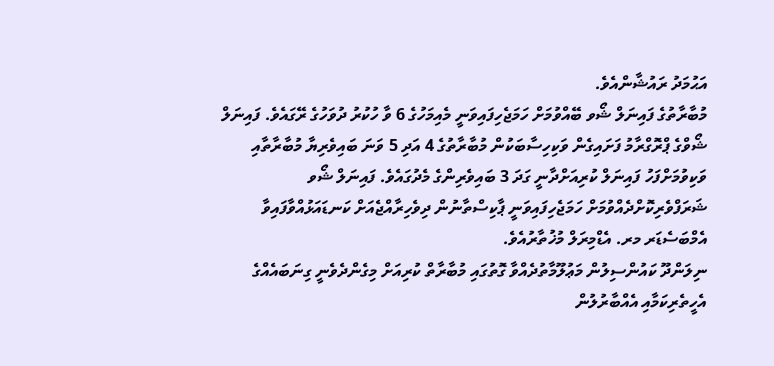އަޙުމަދު ރައުޝާންއެވެ.
މުބާރާތުގެ ފައިނަލް ޝޯވ ބޭއްވުމަށް ހަމަޖެހިފައިވަނީ މެއިމަހުގެ 6 ވާ ހުކުރު ދުވަހުގެ ރޭގައެވެ. ފައިނަލް ޝޯވްގެ ޕްރޮގްރާމު ފަށައިގެން ވަކިހިސާބަކުން މުބާރާތުގެ 4 އަދި 5 ވަނަ ބައިވެރިޔާ މުބާރާތާއި ވަކިވުމަށްފަހު ފައިނަލް ކުރިއަށްދާނީ ގަދަ 3 ބައިވެރިންގެ މެދުގައެވެ. ފައިނަލް ޝޯވ ޝަރަފްވެރިކޮށްދެއްވުމަށް ހަމަޖެހިފައިވަނީ ޕާކިސްތާނުން ދިވެހިރާއްޖެއަށް ކަނޑައަޅުއްވާފައިވާ އެމްބަސެޑަރ މރ. އެޑްމިރަލް މުޚުތާރުއެވެ.
ނިލަންދޫ ކައުންސިލުން މަޢުލޫމާތުދެއްވާ ގޮތުގައި މުބާރާތް ކުރިއަށް މިގެންދެވެނީ ގިނަބައެއްގެ އެހީތެރިކަމާއި އެއްބާރުލުން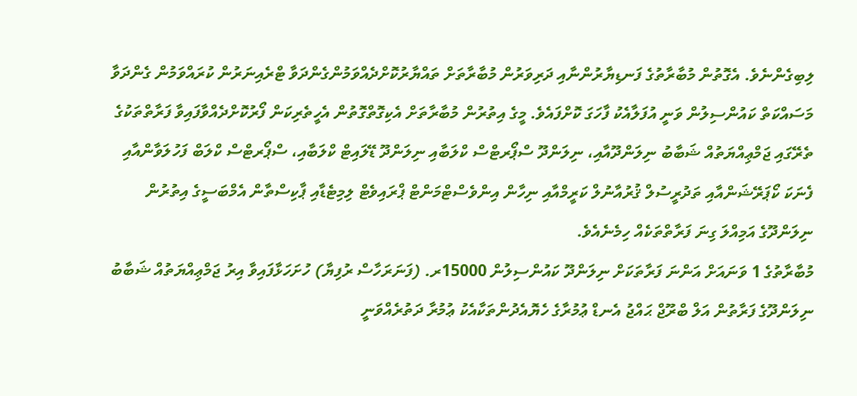ލިބިގެންނެވެ. އެގޮތުން މުބާރާތުގެ ފަނޑިޔާރުންނާއި ދަރިވަރުން މުބާރާތަށް ތައްޔާރުކޮށްދެއްވަމުންގެންދަވާ ޓްރެއިނަރުން ކުރައްވަމުން ގެންދަވާ މަސައްކަތް ކައުންސިލުން ވަނީ އުފަލާއެކު ފާހަގަ ކޮށްފައެވެ. މީގެ އިތުރުން މުބާރާތަށް އެކިގޮތްގޮތުން އެހީތެރިކަން ފޯރުކޮށްދެއްވާފައިވާ ފަރާތްތަކުގެ ތެރޭގައި ޖަމްޢިއްޔަތުއް ޝަބާބު ނިލަންދޫއާއި، ނިލަންދޫ ސްޕޯރޓްސް ކްލަބާއި ނިލަންދޫ ޑޭލައިޓް ކްލަބާއި، ސްޕޯރޓްސް ކްލަބް ފަހުލަވާންއާއި ފެނަކަ ކޯޕަރޭޝަންއާއި ތަދުރީސުލް ޤުރުއާނުލް ކަރީމްއާއި ނިހާން އިންވެސްޓްމަންޓް ޕްރައިވެޓް ލިމިޓެޑާއި ޕާކިސްތާން އެމްބަސީގެ އިތުރުން ނިލަންދޫގެ އަމިއްލަ ގިނަ ފަރާތްތަކެއް ހިމެނެއެވެ.
މުބާރާތުގެ 1 ވަނައަށް އަންނަ ފަރާތަކަށް ނިލަންދޫ ކައުންސިލުން 15000ރ. (ފަނަރަހާސް ރުފިޔާ) ހުށަހަޅާފައިވާ އިރު ޖަމްޢިއްޔަތުއް ޝަބާބު ނިލަންދޫގެ ފަރާތުން އަލް ބްރޫޖް ޙައްޖު އެނޑް ޢުމުރާގެ ހެޔޮއެދުންތަކާއެކު ޢުމުރާ ދަތުރެއްވަނީ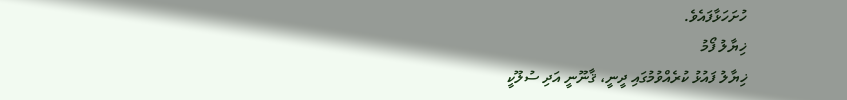ހުށަހަޅާފައެވެ.
ޚިޔާލު ފޯމު
ޚިޔާލު ފައުޅު ކުރެއްވުމުގައި ދީނީ، ޤާނޫނީ އަދި ސުލޫކީ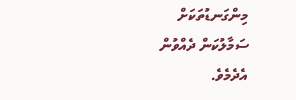މިންގަނޑުތަކަށް ސަމާލުކަން ދެއްވުން އެދެމެވެ.